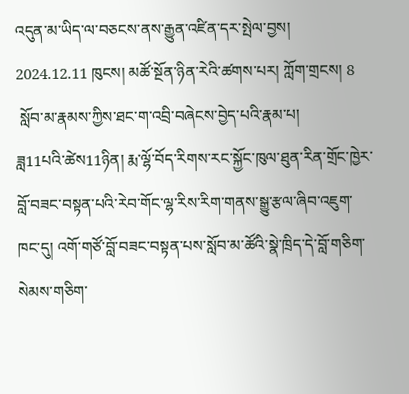འདུན་མ་ཡིད་ལ་བཅངས་ནས་རྒྱུན་འཛིན་དར་སྤེལ་བྱས།
2024.12.11 ཁུངས། མཚོ་སྔོན་ཉིན་རེའི་ཚགས་པར། ཀློག་གྲངས། 8
 སློབ་མ་རྣམས་ཀྱིས་ཐང་ག་འབྲི་བཞེངས་བྱེད་པའི་རྣམ་པ།
ཟླ11པའི་ཚེས11ཉིན། རྨ་ལྷོ་བོད་རིགས་རང་སྐྱོང་ཁུལ་ཐུན་རིན་གྲོང་ཁྱེར་བློ་བཟང་བསྟན་པའི་རེབ་གོང་ལྷ་རིས་རིག་གནས་སྒྱུ་རྩལ་ཞིབ་འཇུག་ཁང་དུ། འགོ་གཙོ་བློ་བཟང་བསྟན་པས་སློབ་མ་ཚོའི་སྣེ་ཁྲིད་དེ་བློ་གཅིག་སེམས་གཅིག་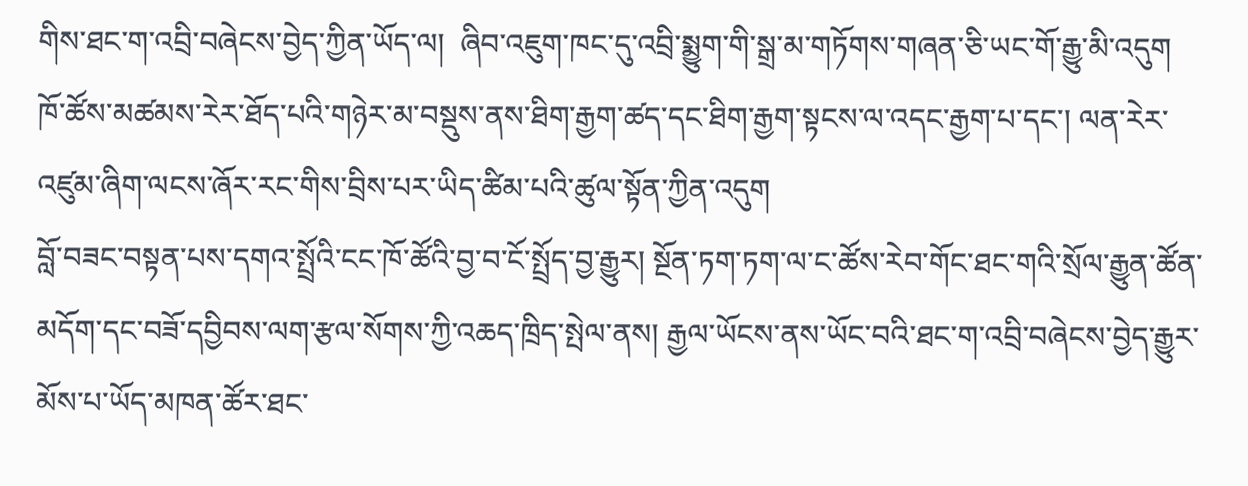གིས་ཐང་ག་འབྲི་བཞེངས་བྱེད་ཀྱིན་ཡོད་ལ།  ཞིབ་འཇུག་ཁང་དུ་འབྲི་སྨྱུག་གི་སྒྲ་མ་གཏོགས་གཞན་ཅི་ཡང་གོ་རྒྱུ་མི་འདུག
ཁོ་ཚོས་མཚམས་རེར་ཐོད་པའི་གཉེར་མ་བསྡུས་ནས་ཐིག་རྒྱག་ཚད་དང་ཐིག་རྒྱག་སྟངས་ལ་འདང་རྒྱག་པ་དང་། ལན་རེར་འཛུམ་ཞིག་ལངས་ཞོར་རང་གིས་བྲིས་པར་ཡིད་ཚིམ་པའི་ཚུལ་སྟོན་ཀྱིན་འདུག
བློ་བཟང་བསྟན་པས་དགའ་སྤྲོའི་ངང་ཁོ་ཚོའི་བྱ་བ་ངོ་སྤྲོད་བྱ་རྒྱུར། སྔོན་ཏག་ཏག་ལ་ང་ཚོས་རེབ་གོང་ཐང་གའི་སྲོལ་རྒྱུན་ཚོན་མདོག་དང་བཟོ་དབྱིབས་ལག་རྩལ་སོགས་ཀྱི་འཆད་ཁྲིད་སྤེལ་ནས། རྒྱལ་ཡོངས་ནས་ཡོང་བའི་ཐང་ག་འབྲི་བཞེངས་བྱེད་རྒྱུར་མོས་པ་ཡོད་མཁན་ཚོར་ཐང་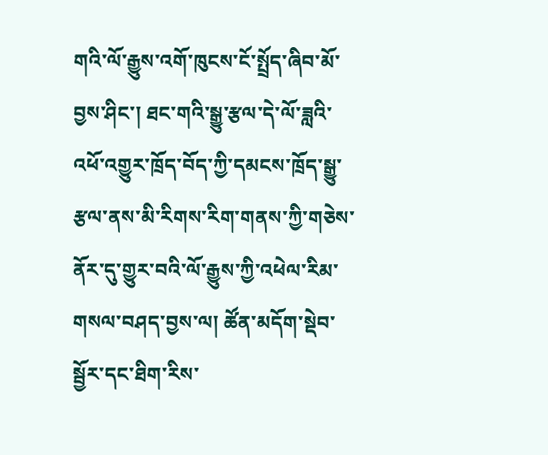གའི་ལོ་རྒྱུས་འགོ་ཁུངས་ངོ་སྤྲོད་ཞིབ་མོ་བྱས་ཤིང་། ཐང་གའི་སྒྱུ་རྩལ་དེ་ལོ་ཟླའི་འཕོ་འགྱུར་ཁྲོད་བོད་ཀྱི་དམངས་ཁྲོད་སྒྱུ་རྩལ་ནས་མི་རིགས་རིག་གནས་ཀྱི་གཅེས་ནོར་དུ་གྱུར་བའི་ལོ་རྒྱུས་ཀྱི་འཕེལ་རིམ་གསལ་བཤད་བྱས་ལ། ཚོན་མདོག་སྡེབ་སྦྱོར་དང་ཐིག་རིས་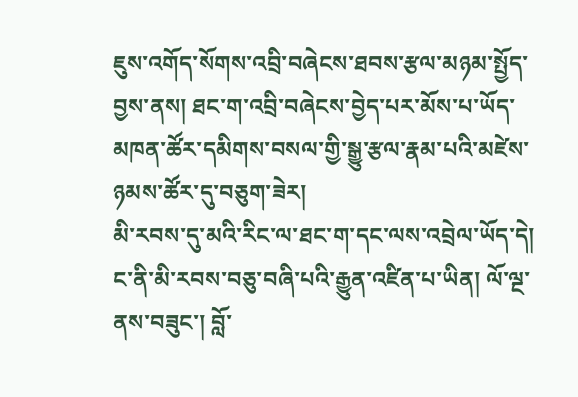ཇུས་འགོད་སོགས་འབྲི་བཞེངས་ཐབས་རྩལ་མཉམ་སྤྱོད་བྱས་ནས། ཐང་ག་འབྲི་བཞེངས་བྱེད་པར་མོས་པ་ཡོད་མཁན་ཚོར་དམིགས་བསལ་གྱི་སྒྱུ་རྩལ་རྣམ་པའི་མཛེས་ཉམས་ཚོར་དུ་བཅུག་ཟེར།
མི་རབས་དུ་མའི་རིང་ལ་ཐང་ག་དང་ལས་འབྲེལ་ཡོད་དེ། ང་ནི་མི་རབས་བཅུ་བཞི་པའི་རྒྱུན་འཛིན་པ་ཡིན། ལོ་ལྔ་ནས་བཟུང་། བློ་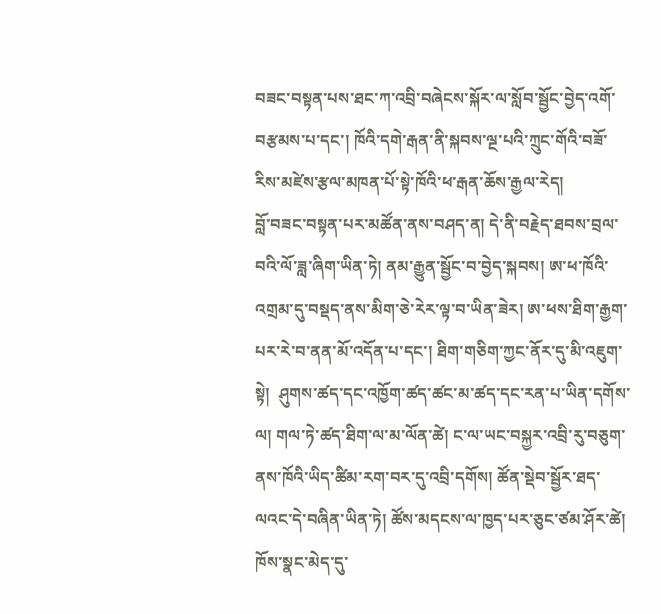བཟང་བསྟན་པས་ཐང་ཀ་འབྲི་བཞེངས་སྐོར་ལ་སློབ་སྦྱོང་བྱེད་འགོ་བརྩམས་པ་དང་། ཁོའི་དགེ་རྒན་ནི་སྐབས་ལྔ་པའི་ཀྲུང་གོའི་བཟོ་རིས་མཛེས་རྩལ་མཁན་པོ་སྟེ་ཁོའི་ཕ་རྒན་ཆོས་རྒྱལ་རེད།
བློ་བཟང་བསྟན་པར་མཚོན་ནས་བཤད་ན། དེ་ནི་བརྗེད་ཐབས་བྲལ་བའི་ལོ་ཟླ་ཞིག་ཡིན་ཏེ། ནམ་རྒྱུན་སྦྱོང་བ་བྱེད་སྐབས། ཨ་ཕ་ཁོའི་འགྲམ་དུ་བསྡད་ནས་མིག་ཅེ་རེར་ལྟ་བ་ཡིན་ཟེར། ཨ་ཕས་ཐིག་རྒྱག་པར་རེ་བ་ནན་མོ་འདོན་པ་དང་། ཐིག་གཅིག་ཀྱང་ནོར་དུ་མི་འཇུག་སྟེ།  ཤུགས་ཚད་དང་འཁྱོག་ཚད་ཚང་མ་ཚད་དང་རན་པ་ཡིན་དགོས་ལ། གལ་ཏེ་ཚད་ཐིག་ལ་མ་ལོན་ཚེ། ང་ལ་ཡང་བསྐྱར་འབྲི་རུ་བཅུག་ནས་ཁོའི་ཡིད་ཚིམ་རག་བར་དུ་འབྲི་དགོས། ཚོན་སྡེབ་སྦྱོར་ཐད་ལའང་དེ་བཞིན་ཡིན་ཏེ། ཚོས་མདངས་ལ་ཁྱད་པར་ཅུང་ཙམ་ཤོར་ཚེ། ཁོས་སྣང་མེད་དུ་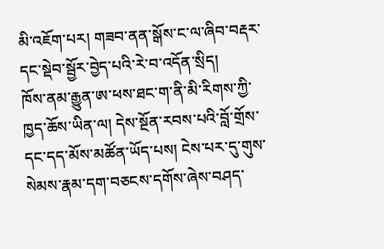མི་འཇོག་པར། གཟབ་ནན་སྒོས་ང་ལ་ཞིབ་བརྡར་དང་སྡེབ་སྦྱོར་བྱེད་པའི་རེ་བ་འདོན་སྲིད།
ཁོས་ནམ་རྒྱུན་ཨ་ཕས་ཐང་ག་ནི་མི་རིགས་ཀྱི་ཁྱད་ཆོས་ཡིན་ལ། དེས་སྔོན་རབས་པའི་བློ་གྲོས་དང་དད་མོས་མཚོན་ཡོད་པས། ངེས་པར་དུ་གུས་སེམས་རྣམ་དག་བཅངས་དགོས་ཞེས་བཤད་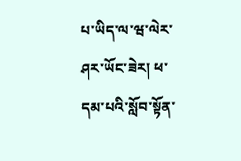པ་ཡིད་ལ་ཝ་ལེར་ཤར་ཡོང་ཟེར། ཕ་དམ་པའི་སློབ་སྟོན་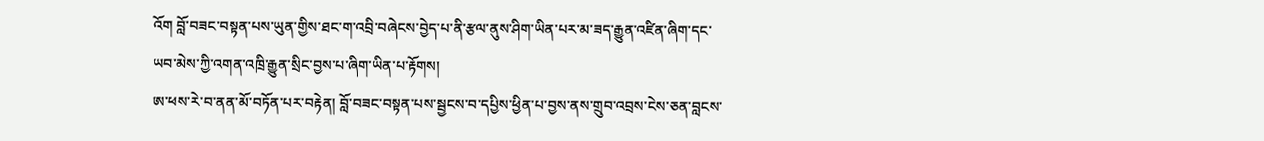འོག བློ་བཟང་བསྟན་པས་ཡུན་གྱིས་ཐང་ག་འབྲི་བཞེངས་བྱེད་པ་ནི་རྩལ་ནུས་ཤིག་ཡིན་པར་མ་ཟད་རྒྱུན་འཛིན་ཞིག་དང་ཡབ་མེས་ཀྱི་འགན་འཁྲི་རྒྱུན་སྲིང་བྱས་པ་ཞིག་ཡིན་པ་རྟོགས།
ཨ་ཕས་རེ་བ་ནན་མོ་བཏོན་པར་བརྟེན། བློ་བཟང་བསྟན་པས་སྦྱངས་བ་དཔྱིས་ཕྱིན་པ་བྱས་ནས་གྲུབ་འབྲས་ངེས་ཅན་བླངས་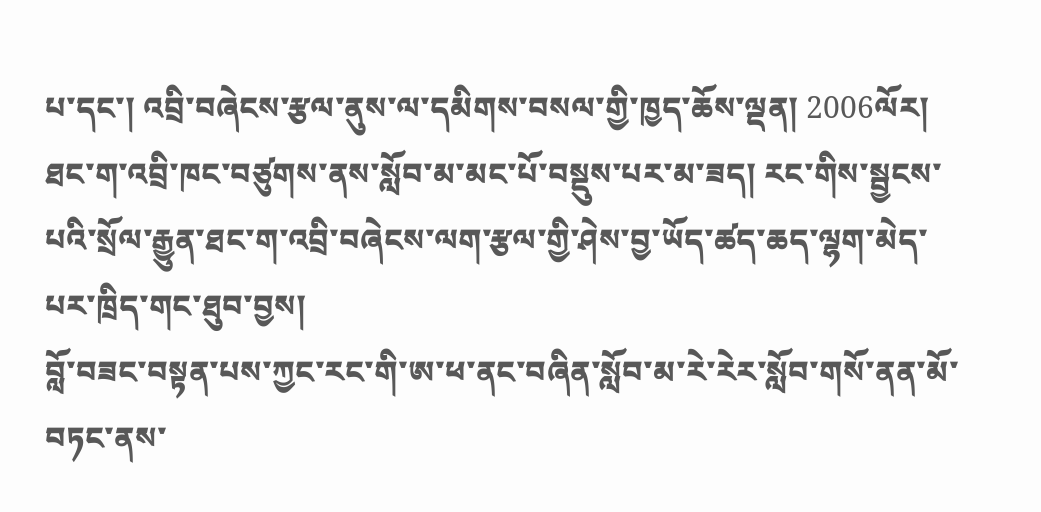པ་དང་། འབྲི་བཞེངས་རྩལ་ནུས་ལ་དམིགས་བསལ་གྱི་ཁྱད་ཆོས་ལྡན། 2006ལོར། ཐང་ག་འབྲི་ཁང་བཙུགས་ནས་སློབ་མ་མང་པོ་བསྡུས་པར་མ་ཟད། རང་གིས་སྦྱངས་པའི་སྲོལ་རྒྱུན་ཐང་ག་འབྲི་བཞེངས་ལག་རྩལ་གྱི་ཤེས་བྱ་ཡོད་ཚད་ཆད་ལྷག་མེད་པར་ཁྲིད་གང་ཐུབ་བྱས།
བློ་བཟང་བསྟན་པས་ཀྱང་རང་གི་ཨ་ཕ་ནང་བཞིན་སློབ་མ་རེ་རེར་སློབ་གསོ་ནན་མོ་བཏང་ནས་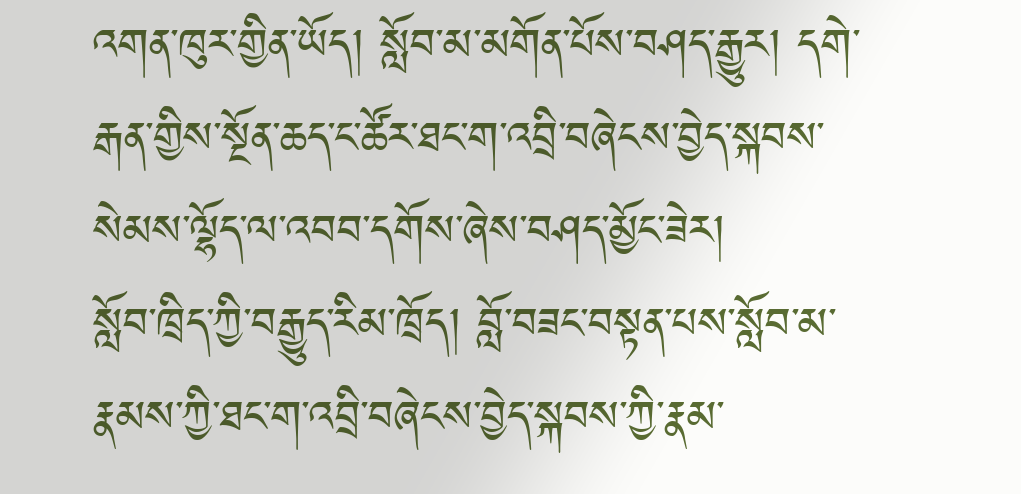འགན་ཁུར་གྱིན་ཡོད། སློབ་མ་མགོན་པོས་བཤད་རྒྱུར། དགེ་རྒན་གྱིས་སྔོན་ཆད་ང་ཚོར་ཐང་ག་འབྲི་བཞེངས་བྱེད་སྐབས་སེམས་ལྷོད་ལ་འབབ་དགོས་ཞེས་བཤད་མྱོང་ཟེར།
སློབ་ཁྲིད་ཀྱི་བརྒྱུད་རིམ་ཁྲོད། བློ་བཟང་བསྟན་པས་སློབ་མ་རྣམས་ཀྱི་ཐང་ག་འབྲི་བཞེངས་བྱེད་སྐབས་ཀྱི་རྣམ་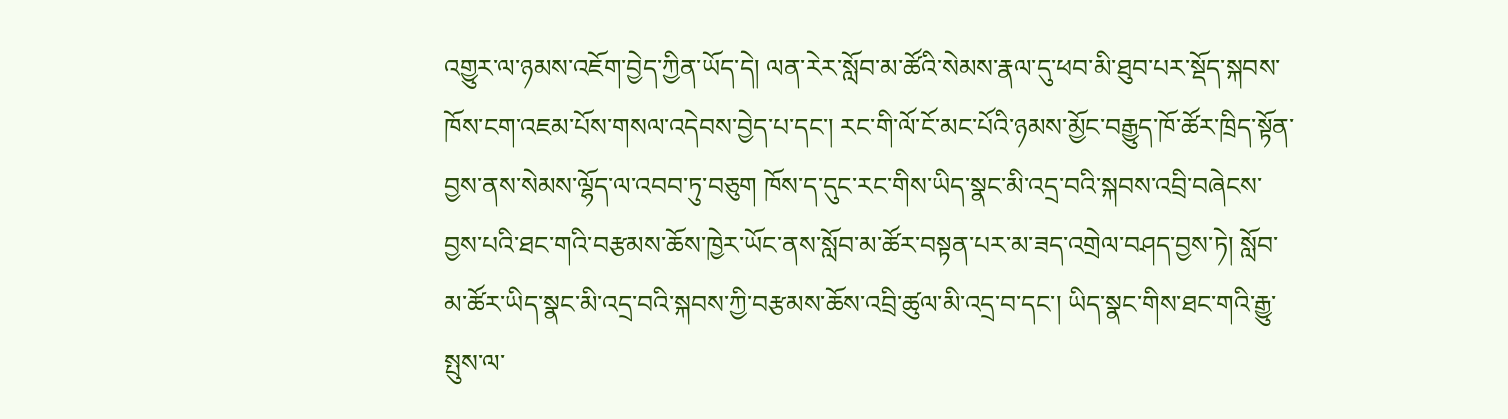འགྱུར་ལ་ཉམས་འཇོག་བྱེད་ཀྱིན་ཡོད་དེ། ལན་རེར་སློབ་མ་ཚོའི་སེམས་རྣལ་དུ་ཕབ་མི་ཐུབ་པར་སྡོད་སྐབས་ཁོས་ངག་འཇམ་པོས་གསལ་འདེབས་བྱེད་པ་དང་། རང་གི་ལོ་ངོ་མང་པོའི་ཉམས་མྱོང་བརྒྱུད་ཁོ་ཚོར་ཁྲིད་སྟོན་བྱས་ནས་སེམས་ལྷོད་ལ་འབབ་ཏུ་བཅུག ཁོས་ད་དུང་རང་གིས་ཡིད་སྣང་མི་འདྲ་བའི་སྐབས་འབྲི་བཞེངས་བྱས་པའི་ཐང་གའི་བརྩམས་ཆོས་ཁྱེར་ཡོང་ནས་སློབ་མ་ཚོར་བསྟན་པར་མ་ཟད་འགྲེལ་བཤད་བྱས་ཏེ། སློབ་མ་ཚོར་ཡིད་སྣང་མི་འདྲ་བའི་སྐབས་ཀྱི་བརྩམས་ཆོས་འབྲི་ཚུལ་མི་འདྲ་བ་དང་། ཡིད་སྣང་གིས་ཐང་གའི་རྒྱུ་སྤུས་ལ་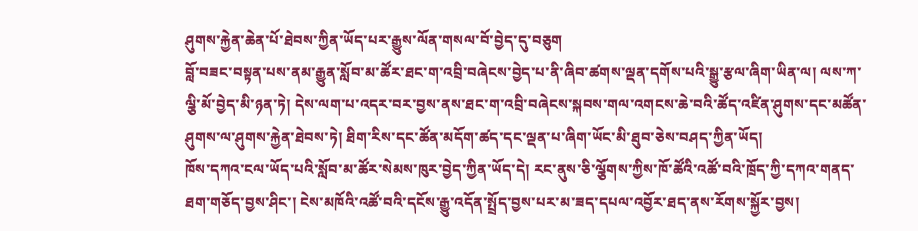ཤུགས་རྐྱེན་ཆེན་པོ་ཐེབས་ཀྱིན་ཡོད་པར་རྒྱུས་ལོན་གསལ་བོ་བྱེད་དུ་བཅུག
བློ་བཟང་བསྟན་པས་ནམ་རྒྱུན་སློབ་མ་ཚོར་ཐང་ག་འབྲི་བཞེངས་བྱེད་པ་ནི་ཞིབ་ཚགས་ལྡན་དགོས་པའི་སྒྱུ་རྩལ་ཞིག་ཡིན་ལ། ལས་ཀ་ལྕི་མོ་བྱེད་མི་ཉན་ཏེ། དེས་ལག་པ་འདར་བར་བྱས་ནས་ཐང་ག་འབྲི་བཞེངས་སྐབས་གལ་འགངས་ཆེ་བའི་ཚོད་འཛིན་ཤུགས་དང་མཚོན་ཤུགས་ལ་ཤུགས་རྐྱེན་ཐེབས་ཏེ། ཐིག་རིས་དང་ཚོན་མདོག་ཚད་དང་ལྡན་པ་ཞིག་ཡོང་མི་ཐུབ་ཅེས་བཤད་ཀྱིན་ཡོད།
ཁོས་དཀའ་ངལ་ཡོད་པའི་སློབ་མ་ཚོར་སེམས་ཁུར་བྱེད་ཀྱིན་ཡོད་དེ། རང་ནུས་ཅི་ལྕོགས་ཀྱིས་ཁོ་ཚོའི་འཚོ་བའི་ཁྲོད་ཀྱི་དཀའ་གནད་ཐག་གཅོད་བྱས་ཤིང་། ངེས་མཁོའི་འཚོ་བའི་དངོས་རྒྱུ་འདོན་སྤྲོད་བྱས་པར་མ་ཟད་དཔལ་འབྱོར་ཐད་ནས་རོགས་སྐྱོར་བྱས།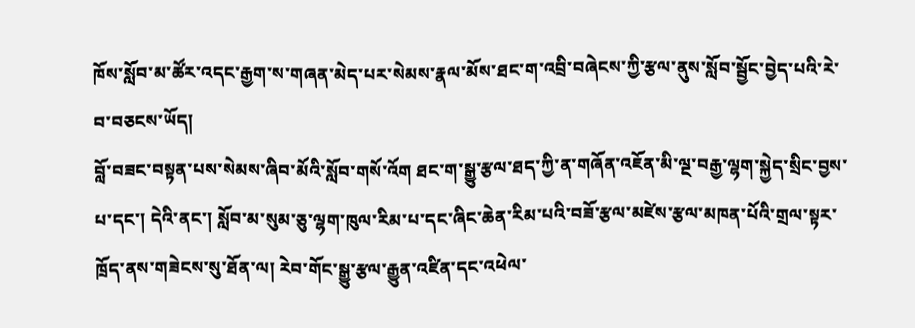ཁོས་སློབ་མ་ཚོར་འདང་རྒྱག་ས་གཞན་མེད་པར་སེམས་རྣལ་མོས་ཐང་ག་འབྲི་བཞེངས་ཀྱི་རྩལ་ནུས་སློབ་སྦྱོང་བྱེད་པའི་རེ་བ་བཅངས་ཡོད།
བློ་བཟང་བསྟན་པས་སེམས་ཞིབ་མོའི་སློབ་གསོ་འོག ཐང་ག་སྒྱུ་རྩལ་ཐད་ཀྱི་ན་གཞོན་འཇོན་མི་ལྔ་བརྒྱ་ལྷག་སྐྱེད་སྲིང་བྱས་པ་དང་། དེའི་ནང་། སློབ་མ་སུམ་ཅུ་ལྷག་ཁུལ་རིམ་པ་དང་ཞིང་ཆེན་རིམ་པའི་བཟོ་རྩལ་མཛེས་རྩལ་མཁན་པོའི་གྲལ་སྟར་ཁྲོད་ནས་གཟེངས་སུ་ཐོན་ལ། རེབ་གོང་སྒྱུ་རྩལ་རྒྱུན་འཛིན་དང་འཕེལ་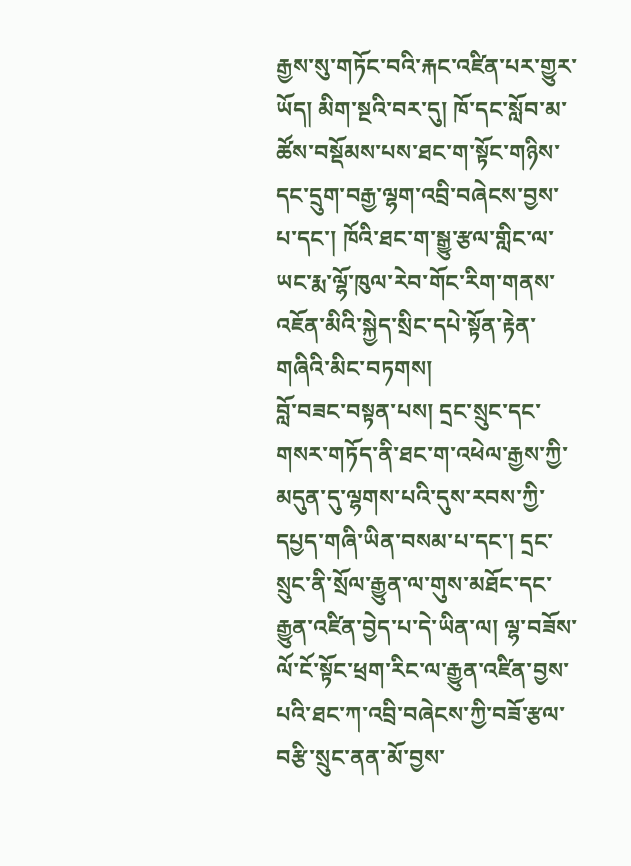རྒྱས་སུ་གཏོང་བའི་རྐང་འཛིན་པར་གྱུར་ཡོད། མིག་སྔའི་བར་དུ། ཁོ་དང་སློབ་མ་ཚོས་བསྡོམས་པས་ཐང་ག་སྟོང་གཉིས་དང་དྲུག་བརྒྱ་ལྷག་འབྲི་བཞེངས་བྱས་པ་དང་། ཁོའི་ཐང་ག་སྒྱུ་རྩལ་གླིང་ལ་ཡང་རྨ་ལྷོ་ཁུལ་རེབ་གོང་རིག་གནས་འཇོན་མིའི་སྐྱེད་སྲིང་དཔེ་སྟོན་རྟེན་གཞིའི་མིང་བཏགས།
བློ་བཟང་བསྟན་པས། དྲང་སྲུང་དང་གསར་གཏོད་ནི་ཐང་ག་འཕེལ་རྒྱས་ཀྱི་མདུན་དུ་ལྷགས་པའི་དུས་རབས་ཀྱི་དཔྱད་གཞི་ཡིན་བསམ་པ་དང་། དྲང་སྲུང་ནི་སྲོལ་རྒྱུན་ལ་གུས་མཐོང་དང་རྒྱུན་འཛིན་བྱེད་པ་དེ་ཡིན་ལ། ལྷ་བཟོས་ལོ་ངོ་སྟོང་ཕྲག་རིང་ལ་རྒྱུན་འཛིན་བྱས་པའི་ཐང་ཀ་འབྲི་བཞེངས་ཀྱི་བཟོ་རྩལ་བརྩི་སྲུང་ནན་མོ་བྱས་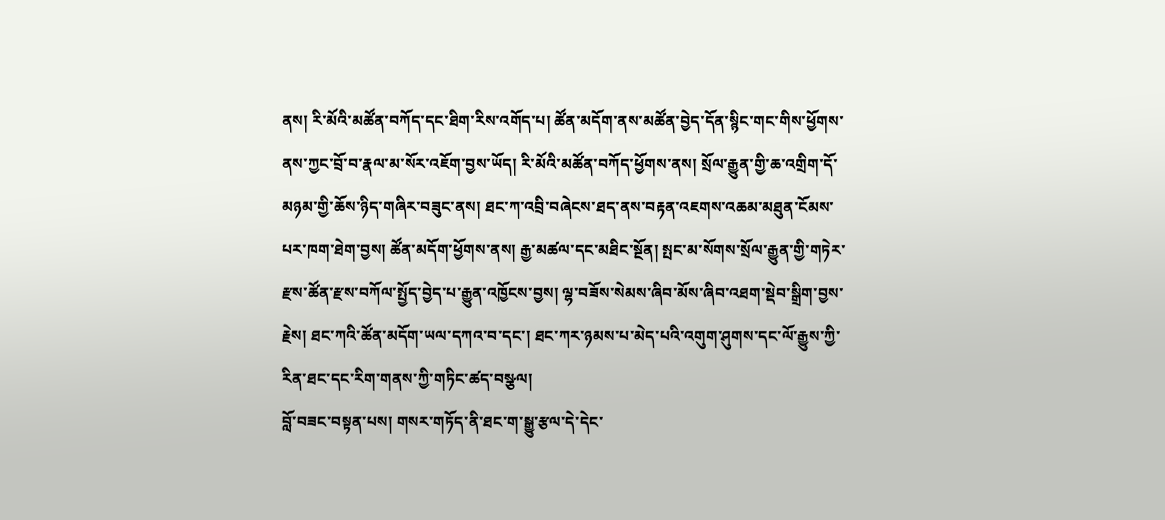ནས། རི་མོའི་མཚོན་བཀོད་དང་ཐིག་རིས་འགོད་པ། ཚོན་མདོག་ནས་མཚོན་བྱེད་དོན་སྙིང་གང་གིས་ཕྱོགས་ནས་ཀྱང་བྲོ་བ་རྣལ་མ་སོར་འཇོག་བྱས་ཡོད། རི་མོའི་མཚོན་བཀོད་ཕྱོགས་ནས། སྲོལ་རྒྱུན་གྱི་ཆ་འགྲིག་དོ་མཉམ་གྱི་ཆོས་ཉིད་གཞིར་བཟུང་ནས། ཐང་ཀ་འབྲི་བཞེངས་ཐད་ནས་བརྟན་འཇགས་འཆམ་མཐུན་ངོམས་པར་ཁག་ཐེག་བྱས། ཚོན་མདོག་ཕྱོགས་ནས། རྒྱ་མཚལ་དང་མཐིང་སྔོན། སྤང་མ་སོགས་སྲོལ་རྒྱུན་གྱི་གཏེར་རྫས་ཚོན་རྫས་བཀོལ་སྤྱོད་བྱེད་པ་རྒྱུན་འཁྱོངས་བྱས། ལྷ་བཟོས་སེམས་ཞིབ་མོས་ཞིབ་འཐག་སྡེབ་སྒྲིག་བྱས་རྗེས། ཐང་ཀའི་ཚོན་མདོག་ཡལ་དཀའ་བ་དང་། ཐང་ཀར་ཉམས་པ་མེད་པའི་འགུག་ཤུགས་དང་ལོ་རྒྱུས་ཀྱི་རིན་ཐང་དང་རིག་གནས་ཀྱི་གཏིང་ཚད་བསྩལ།
བློ་བཟང་བསྟན་པས། གསར་གཏོད་ནི་ཐང་ག་སྒྱུ་རྩལ་དེ་དེང་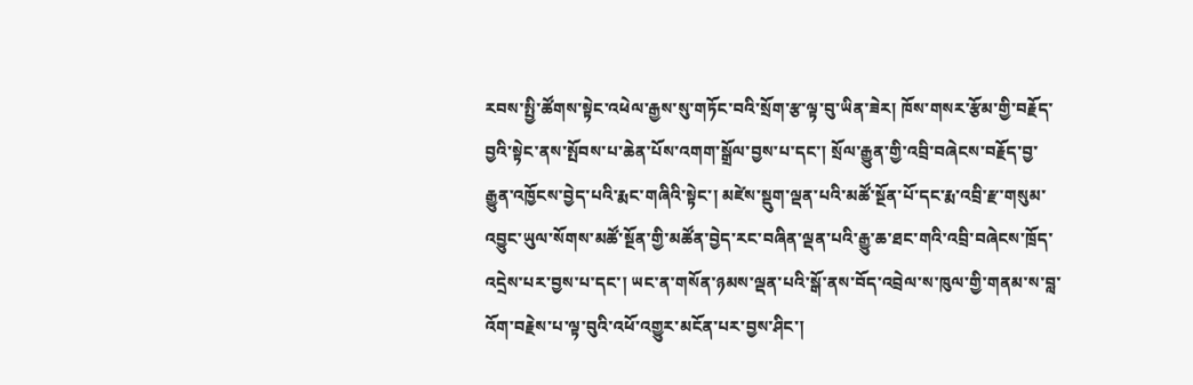རབས་སྤྱི་ཚོགས་སྟེང་འཕེལ་རྒྱས་སུ་གཏོང་བའི་སྲོག་རྩ་ལྟ་བུ་ཡིན་ཟེར། ཁོས་གསར་རྩོམ་གྱི་བརྗོད་བྱའི་སྟེང་ནས་སྤོབས་པ་ཆེན་པོས་འགག་སྒྲོལ་བྱས་པ་དང་། སྲོལ་རྒྱུན་གྱི་འབྲི་བཞེངས་བརྗོད་བྱ་རྒྱུན་འཁྱོངས་བྱེད་པའི་རྨང་གཞིའི་སྟེང་། མཛེས་སྡུག་ལྡན་པའི་མཚོ་སྔོན་པོ་དང་རྨ་འབྲི་རྫ་གསུམ་འབྱུང་ཡུལ་སོགས་མཚོ་སྔོན་གྱི་མཚོན་བྱེད་རང་བཞིན་ལྡན་པའི་རྒྱུ་ཆ་ཐང་གའི་འབྲི་བཞེངས་ཁྲོད་འདྲེས་པར་བྱས་པ་དང་། ཡང་ན་གསོན་ཉམས་ལྡན་པའི་སྒོ་ནས་བོད་འབྲེལ་ས་ཁུལ་གྱི་གནམ་ས་བླ་འོག་བརྗེས་པ་ལྟ་བུའི་འཕོ་འགྱུར་མངོན་པར་བྱས་ཤིང་།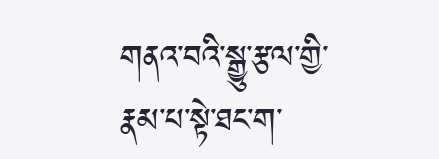གནའ་བའི་སྒྱུ་རྩལ་གྱི་རྣམ་པ་སྟེ་ཐང་ག་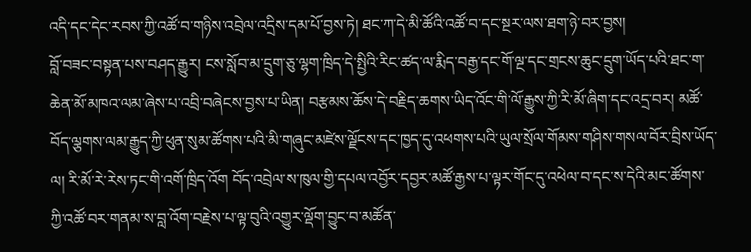འདི་དང་དེང་རབས་ཀྱི་འཚོ་བ་གཉིས་འབྲེལ་འདྲིས་དམ་པོ་བྱས་ཏེ། ཐང་ཀ་དེ་མི་ཚོའི་འཚོ་བ་དང་སྔར་ལས་ཐག་ཉེ་བར་བྱས།
བློ་བཟང་བསྟན་པས་བཤད་རྒྱུར། ངས་སློབ་མ་དྲུག་ཅུ་ལྷག་ཁྲིད་དེ་སྤྱིའི་རིང་ཚད་ལ་རྨིད་བརྒྱ་དང་གོ་ལྔ་དང་གྲངས་ཆུང་དྲུག་ཡོད་པའི་ཐང་ག་ཆེན་མོ་མཁའ་ལམ་ཞེས་པ་འབྲི་བཞེངས་བྱས་པ་ཡིན། བརྩམས་ཆོས་དེ་བརྗིད་ཆགས་ཡིད་འོང་གི་ལོ་རྒྱུས་ཀྱི་རི་མོ་ཞིག་དང་འདྲ་བར། མཚོ་བོད་ལྕགས་ལམ་རྒྱུད་ཀྱི་ཕུན་སུམ་ཚོགས་པའི་མི་གཞུང་མཛེས་ལྗོངས་དང་ཁྱད་དུ་འཕགས་པའི་ཡུལ་སྲོལ་གོམས་གཤིས་གསལ་བོར་བྲིས་ཡོད་ལ། རི་མོ་རེ་རེས་ཏང་གི་འགོ་ཁྲིད་འོག བོད་འབྲེལ་ས་ཁུལ་གྱི་དཔལ་འབྱོར་དབྱར་མཚོ་རྒྱས་པ་ལྟར་གོང་དུ་འཕེལ་བ་དང་ས་དེའི་མང་ཚོགས་ཀྱི་འཚོ་བར་གནམ་ས་བླ་འོག་བརྗེས་པ་ལྟ་བུའི་འགྱུར་ལྡོག་བྱུང་བ་མཚོན་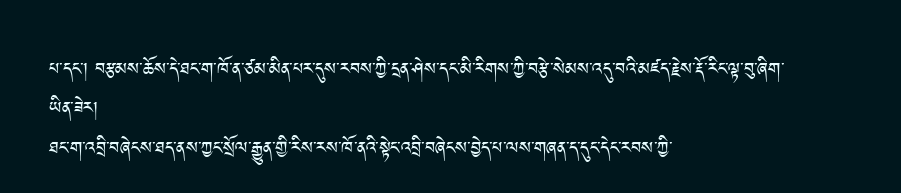པ་དང་། བརྩམས་ཆོས་དེ་ཐང་ག་ཁོ་ན་ཙམ་མིན་པར་དུས་རབས་ཀྱི་དྲན་ཤེས་དང་མི་རིགས་ཀྱི་བརྩེ་སེམས་འདུ་བའི་མཛད་རྗེས་རྡོ་རིང་ལྟ་བུ་ཞིག་ཡིན་ཟེར།
ཐང་ག་འབྲི་བཞེངས་ཐད་ནས་ཀྱང་སྲོལ་རྒྱུན་གྱི་རིས་རས་ཁོ་ནའི་སྟེང་འབྲི་བཞེངས་བྱེད་པ་ལས་གཞན་ད་དུང་དེང་རབས་ཀྱི་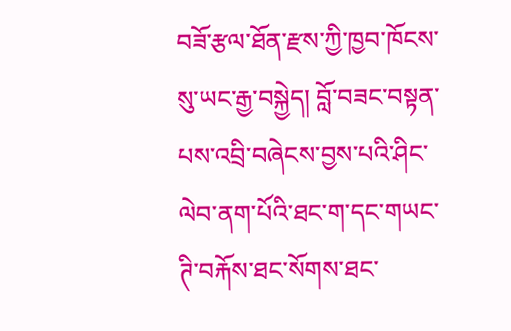བཟོ་རྩལ་ཐོན་རྫས་ཀྱི་ཁྱབ་ཁོངས་སུ་ཡང་རྒྱ་བསྐྱེད། བློ་བཟང་བསྟན་པས་འབྲི་བཞེངས་བྱས་པའི་ཤིང་ལེབ་ནག་པོའི་ཐང་ག་དང་གཡང་ཊི་བརྐོས་ཐང་སོགས་ཐང་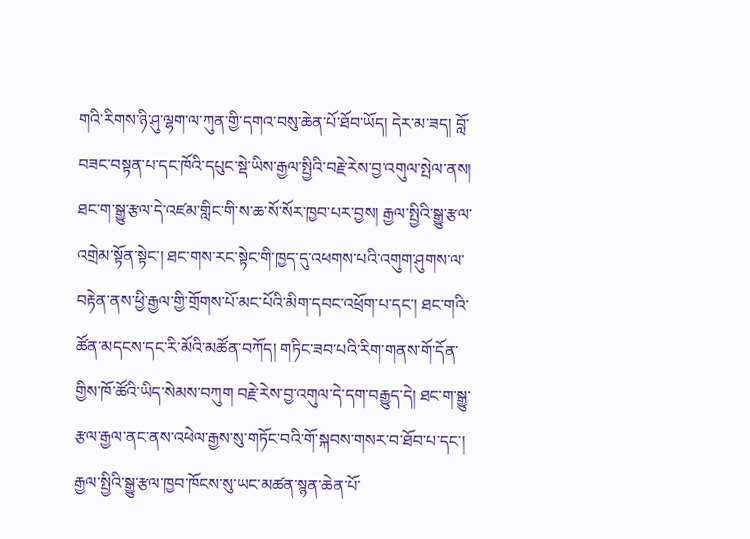གའི་རིགས་ཉི་ཤུ་ལྷག་ལ་ཀུན་གྱི་དགའ་བསུ་ཆེན་པོ་ཐོབ་ཡོད། དེར་མ་ཟད། བློ་བཟང་བསྟན་པ་དང་ཁོའི་དཔུང་སྡེ་ཡིས་རྒྱལ་སྤྱིའི་བརྗེ་རེས་བྱ་འགུལ་སྤེལ་ནས། ཐང་ག་སྒྱུ་རྩལ་དེ་འཛམ་གླིང་གི་ས་ཆ་སོ་སོར་ཁྱབ་པར་བྱས། རྒྱལ་སྤྱིའི་སྒྱུ་རྩལ་འགྲེམ་སྟོན་སྟེང་། ཐང་གས་རང་སྟེང་གི་ཁྱད་དུ་འཕགས་པའི་འགུག་ཤུགས་ལ་བརྟེན་ནས་ཕྱི་རྒྱལ་གྱི་གྲོགས་པོ་མང་པོའི་མིག་དབང་འཕྲོག་པ་དང་། ཐང་གའི་ཚོན་མདངས་དང་རི་མོའི་མཚོན་བཀོད། གཏིང་ཟབ་པའི་རིག་གནས་གོ་དོན་གྱིས་ཁོ་ཚོའི་ཡིད་སེམས་བཀུག བརྗེ་རེས་བྱ་འགུལ་དེ་དག་བརྒྱུད་དེ། ཐང་ག་སྒྱུ་རྩལ་རྒྱལ་ནང་ནས་འཕེལ་རྒྱས་སུ་གཏོང་བའི་གོ་སྐབས་གསར་བ་ཐོབ་པ་དང་། རྒྱལ་སྤྱིའི་སྒྱུ་རྩལ་ཁྱབ་ཁོངས་སུ་ཡང་མཚན་སྙན་ཆེན་པོ་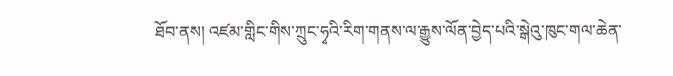ཐོབ་ནས། འཛམ་གླིང་གིས་ཀྲུང་ཧྭའི་རིག་གནས་ལ་རྒྱུས་ལོན་བྱེད་པའི་སྒེའུ་ཁུང་གལ་ཆེན་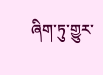ཞིག་ཏུ་གྱུར་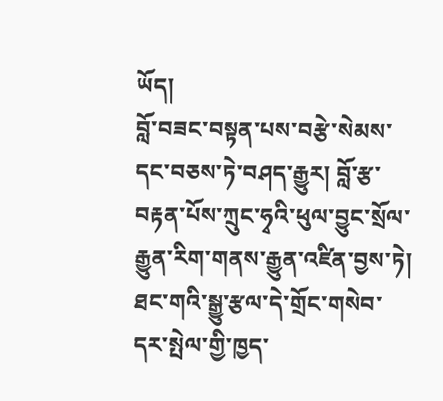ཡོད།
བློ་བཟང་བསྟན་པས་བརྩེ་སེམས་དང་བཅས་ཏེ་བཤད་རྒྱུར། བློ་རྩ་བརྟན་པོས་ཀྲུང་ཧྭའི་ཕུལ་བྱུང་སྲོལ་རྒྱུན་རིག་གནས་རྒྱུན་འཛིན་བྱས་ཏེ། ཐང་གའི་སྒྱུ་རྩལ་དེ་གྲོང་གསེབ་དར་སྤེལ་གྱི་ཁྱད་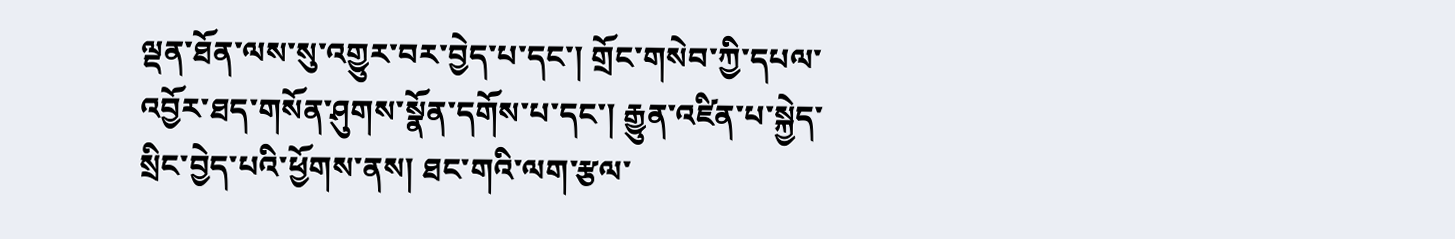ལྡན་ཐོན་ལས་སུ་འགྱུར་བར་བྱེད་པ་དང་། གྲོང་གསེབ་ཀྱི་དཔལ་འབྱོར་ཐད་གསོན་ཤུགས་སྣོན་དགོས་པ་དང་། རྒྱུན་འཛིན་པ་སྐྱེད་སྲིང་བྱེད་པའི་ཕྱོགས་ནས། ཐང་གའི་ལག་རྩལ་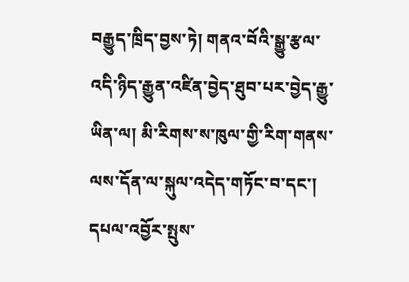བརྒྱུད་ཁྲིད་བྱས་ཏེ། གནའ་བོའི་སྒྱུ་རྩལ་འདི་ཉིད་རྒྱུན་འཛིན་བྱེད་ཐུབ་པར་བྱེད་རྒྱུ་ཡིན་ལ། མི་རིགས་ས་ཁུལ་གྱི་རིག་གནས་ལས་དོན་ལ་སྐུལ་འདེད་གཏོང་བ་དང་། དཔལ་འབྱོར་སྤུས་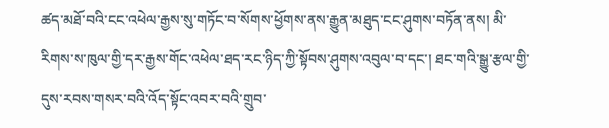ཚད་མཐོ་བའི་ངང་འཕེལ་རྒྱས་སུ་གཏོང་བ་སོགས་ཕྱོགས་ནས་རྒྱུན་མཐུད་ངང་ཤུགས་བཏོན་ནས། མི་རིགས་ས་ཁུལ་གྱི་དར་རྒྱས་གོང་འཕེལ་ཐད་རང་ཉིད་ཀྱི་སྟོབས་ཤུགས་འབུལ་བ་དང་། ཐང་གའི་སྒྱུ་རྩལ་གྱི་དུས་རབས་གསར་བའི་འོད་སྟོང་འབར་བའི་གྲུབ་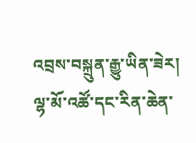འབྲས་བསྐྲུན་རྒྱུ་ཡིན་ཟེར།
ལྷ་མོ་འཚོ་དང་རིན་ཆེན་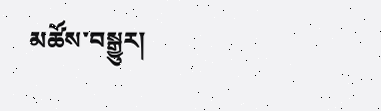མཚོས་བསྒྱུར།